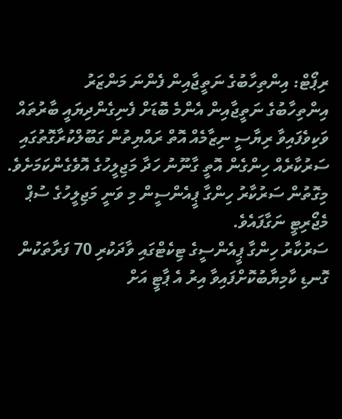ރިޕޯޓް: އިންތިހާބުގެ ނަތީޖާއިން ފެންނަ މަންޒަރު
އިންތިހާބުގެ ނަތީޖާއިން އެންމެ ބޮޑަށް ފެނިގެންދިޔައީ ބާރުތައް ވަކިވެފައިވާ ރިޔާސީ ނިޒާމެއް އޮތް ރައްޔިތުން ގަބޫލްކުރާގޮތުގައި ސަރުކާރެއް ހިންގެން އޮތީ ގާނޫނު ހަދާ މަޖިލީހުގެ އޮވެގެންކަމަށެވެ. މިގޮތުން ސަރުކާރު ހިންގާ ޕީއެންސީން މި ވަނީ މަޖިލީހުގެ ސުޕް މެޖޯރިޓީ ނަގާފައެވެ.
ސަރުކާރު ހިންގާ ޕީއެންސީގެ ޓިކެޓްގައި ވާދަކުރި 70 ފަރާތަކުން ގޮނޑި ކާމިޔާބުކޮށްފައިވާ އިރު އެ ޕާޓީ އަށް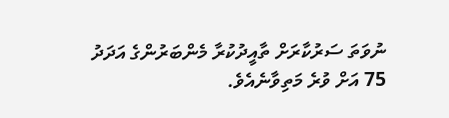ނުވަތަ ސަރުކާރަށް ތާއީދުކުރާ މެންބަރުންގެ އަދަދު 75 އަށް ވުރެ މަތިވާނެއެވެ.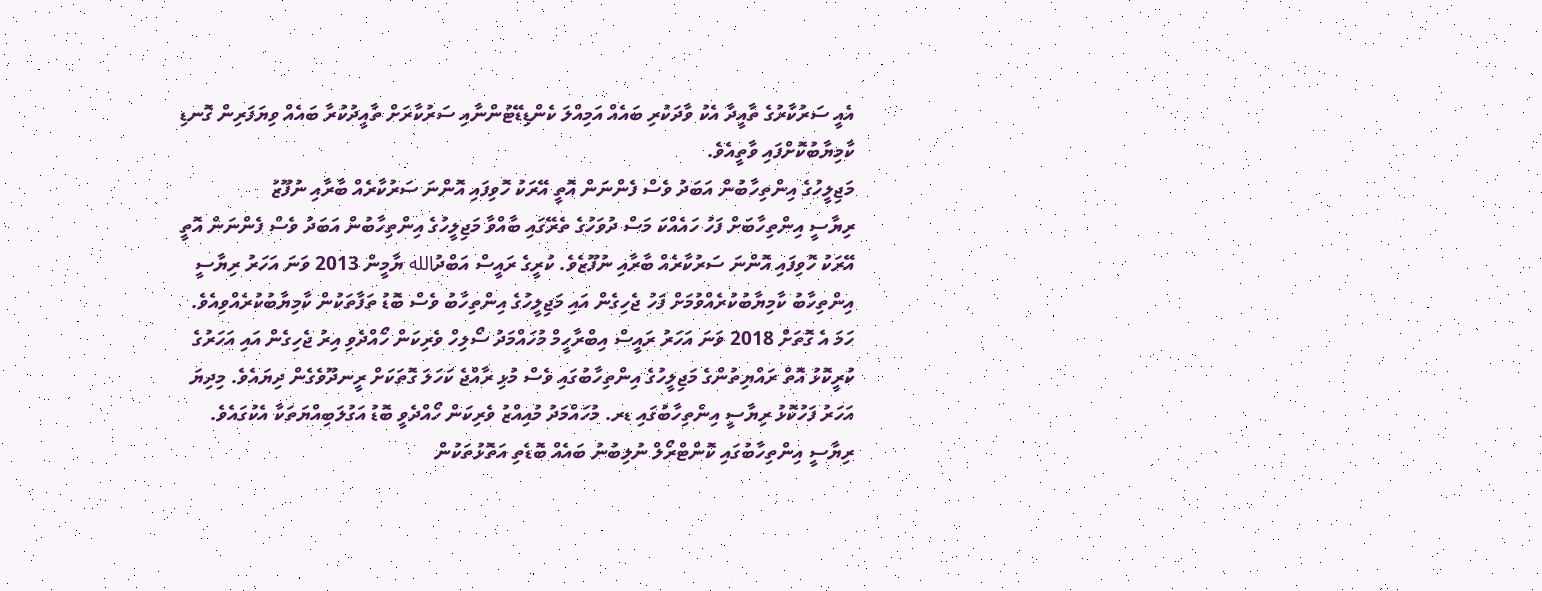އެއީ ސަރުކާރުގެ ތާއީދާ އެކު ވާދަކުރި ބައެއް އަމިއްލަ ކެންޑިޑޭޓުންނާއި ސަރުކާރަށް ތާއީދުކުރާ ބައެއް ވިޔަފަރިން ގޮނޑި ކާމިޔާބުކޮށްފައި ވާތީއެވެ.
މަޖިލީހުގެ އިންތިހާބުން އަބަދު ވެސް ފެންނަން އޮތީ އޭރަކު ހޮވިފައި އޮންނަ ސަރުކާރެއް ބާރާއި ނުފޫޒު
ރިޔާސީ އިންތިހާބަށް ފަހު ހައެއްކަ މަސް ދުވަހުގެ ތެރޭގައި ބާއްވާ މަޖިލީހުގެ އިންތިހާބުން އަބަދު ވެސް ފެންނަން އޮތީ އޭރަކު ހޮވިފައި އޮންނަ ސަރުކާރެއް ބާރާއި ނުފޫޒެވެ. ކުރީގެ ރައީސް އަބްދުالله ޔާމީން 2013 ވަނަ އަހަރު ރިޔާސީ އިންތިހާބު ކާމިޔާބުކުރެއްވުމަށް ފަހު ޖެހިގެން އައި މަޖިލީހުގެ އިންތިހާބު ވެސް ބޮޑު ތަފާތަކުން ކާމިޔާބުކުރެއްވިއެވެ.
ހަމަ އެ ގޮތަށް 2018 ވަނަ އަހަރު ރައީސް އިބްރާހީމް މުހައްމަދު ސޯލިހް ވެރިކަން ހޯއްދެވި އިރު ޖެހިގެން އައި އަހަރުގެ ކުރީކޮޅު އޮތް ރައްޔިތުންގެ މަޖިލީހުގެ އިންތިހާބުގައި ވެސް މުޅި ރާއްޖެ ކަހަލަ ގޮތަކަށް ރީނދޫވެގެން ދިޔައެވެ. މިދިޔަ އަހަރު ފަހުކޮޅު ރިޔާސީ އިންތިހާބުގައި ޑރ. މުހައްމަދު މުއިއްޒު ވެރިކަން ހޯއްދެވީ ބޮޑު އަގުލަބިއްޔަތަކާ އެކުގައެވެ.
ރިޔާސީ އިންތިހާބުގައި ކޮންޓްރޯލް ނުލިބުނު ބައެއް ބޮޑެތި އަތޮޅުތަކުން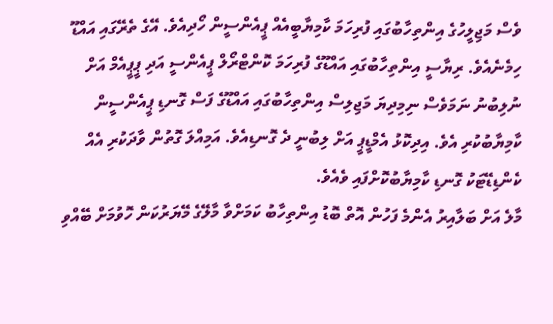ވެސް މަޖިލީހުގެ އިންތިހާބުގައި ފުރިހަމަ ކާމިޔާބީއެއް ޕީއެންސީން ހޯދިއެވެ. އޭގެ ތެރޭގައި އައްޑޫ ހިމެނެއެވެ. ރިޔާސީ އިންތިހާބުގައި އައްޑޫގެ ފުރިހަމަ ކޮންޓްރޯލް ޕީއެންސީ އަދި ޕީޕީއެމް އަށް ނުލިބުނު ނަމަވެސް ނިމިދިޔަ މަޖިލިސް އިންތިހާބުގައި އައްޑޫގެ ފަސް ގޮނޑި ޕީއެންސީން ކާމިޔާބުކުރި އެވެ. އިދިކޮޅު އެމްޑީޕީ އަށް ލިބުނީ ދެ ގޮނޑިއެވެ. އަމިއްލަ ގޮތުން ވާދަކުރި އެއް ކެންޑިޑޭޓަކު ގޮނޑި ކާމިޔާބުކޮށްފައި ވެއެވެ.
މާލެ އަށް ބަލާއިރު އެންމެ ފަހުން އޮތް ބޮޑު އިންތިހާބު ކަމަށްވާ މާލޭގެ މޭޔަރުކަން ހޮވުމަށް ބޭއްވި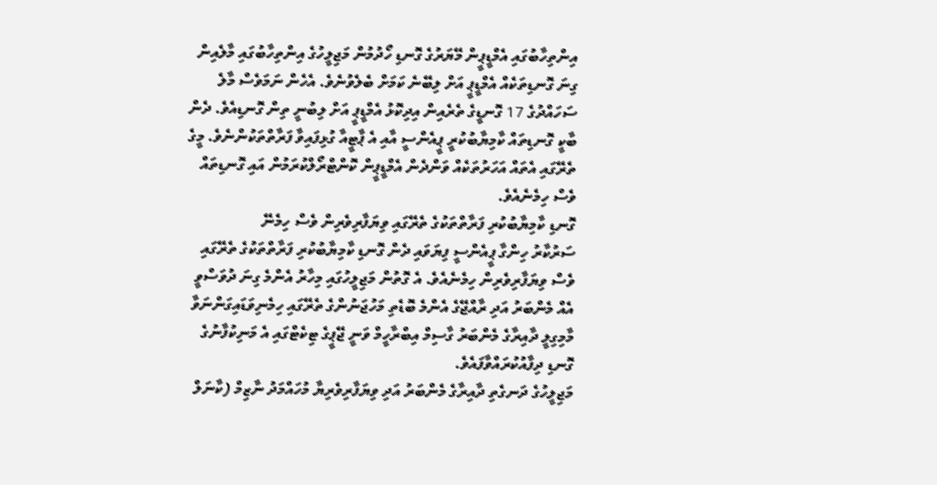އިންތިހާބުގައި އެމްޑީޕީން މޭޔަރުގެ ގޮނޑި ހޯދުމުން މަޖިލީހުގެ އިންތިހާބުގައި މާލެއިން ގިނަ ގޮނޑިތަކެއް އެމްޑީޕީ އަށް ލިބޭނެ ކަމަށް ބެލެވުނެވެ. އެހެން ނަމަވެސް މާލެ ސަހައްދުގެ 17 ގޮނޑީގެ ތެރެއިން އިދިކޮޅު އެމްޑީޕީ އަށް ލިބުނީ ތިން ގޮނޑިއެވެ. ދެން ބާކީ ގޮނޑިތައް ކާމިޔާބުކުރީ ޕީއެންސީ އާއި އެ ޕާޓީއާ ގުޅިފައިވާ ފަރާތްތަކުންނެވެ. މީގެ ތެރޭގައި އެތައް އަހަރުތަކެއް ވަންދެން އެމްޑީޕީން ކޮންޓްރޯލްކުރަމުން އައި ގޮނޑިތައް ވެސް ހިމެނެއެވެ.
ގޮނޑި ކާމިޔާބުކުރި ފަރާތްތަކުގެ ތެރޭގައި ވިޔަފާރިވެރިން ވެސް ހިމެނޭ
ސަރުކާރު ހިންގާ ޕީއެންސީ ފިޔަވައި ދެން ގޮނޑި ކާމިޔާބުކުރި ފަރާތްތަކުގެ ތެރޭގައި ވެސް ވިޔަފާރިވެރިން ހިމެނެއެވެ. އެ ގޮތުން މަޖިލީހުގައި މިހާރު އެންމެ ގިނަ ދުވަސްވީ އެއް މެންބަރު އަދި ރާއްޖޭގެ އެންމެ ބޮޑެތި މަހުޖަނުންގެ ތެރޭގައި ހިމެނިވަޑައިގަންނަވާ މާމިގިލީ ދާއިރާގެ މެންބަރު ގާސިމް އިބްރާހީމް ވަނީ ޖޭޕީގެ ޓިކެޓްގައި އެ މަނިކުފާނުގެ ގޮނޑި ދިފާއުކުރައްވާފައެވެ.
މަޖިލީހުގެ ދަނގެތި ދާއިރާގެ މެންބަރު އަދި ވިޔަފާރިވެރިޔާ މުހައްމަދު ނާޒިމް (ކާނަލް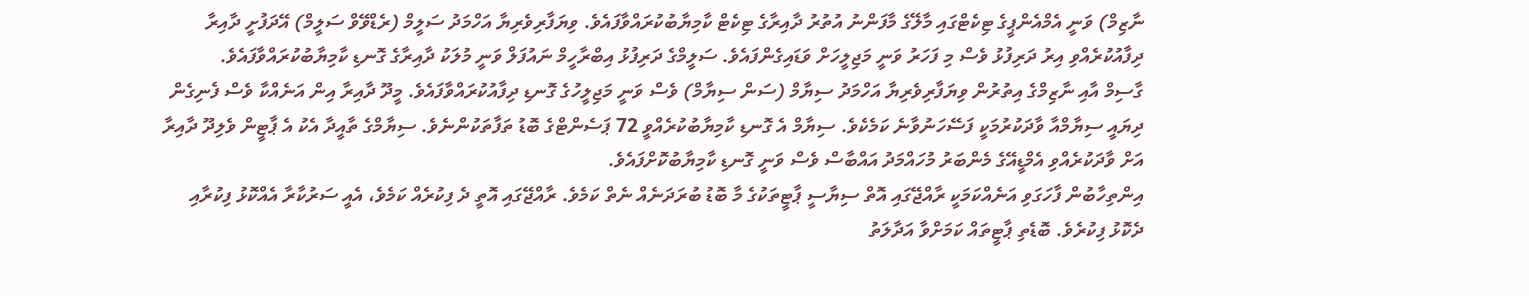ނާޒިމް) ވަނީ އެމްއެންޕީގެ ޓިކެޓްގައި މާލޭގެ މާފަންނު އުތުރު ދާއިރާގެ ޓިކެޓް ކާމިޔާބުކުރައްވާފައެވެ. ވިޔަފާރިވެރިޔާ އަހްމަދު ސަލީމް (ރެޑްވޭވް ސަލީމް) އޭދަފުށީ ދާއިރާ ދިފާއުކުރެއްވި އިރު ދަރިފުޅު ވެސް މި ފަހަރު ވަނީ މަޖިލީހަށް ވަޑައިގެންފައެވެ. ސަލީމްގެ ދަރިފުޅު އިބްރާހީމް ނައުފަލް ވަނީ މުލަކު ދާއިރާގެ ގޮނޑި ކާމިޔާބުކުރައްވާފައެވެ.
ގާސިމް އާއި ނާޒިމްގެ އިތުރުން ވިޔަފާރިވެރިޔާ އަހްމަދު ސިޔާމް (ސަން ސިޔާމް) ވެސް ވަނީ މަޖިލީހުގެ ގޮނޑި ދިފާއުކުރައްވާފައެވެ. މީދޫ ދާއިރާ އިން އަނެއްކާ ވެސް ފެނިގެން ދިޔައީ ސިޔާމްއާ ވާދަކުރުމަކީ ފަސޭހަނުވާނެ ކަމެކެވެ. ސިޔާމް އެ ގޮނޑި ކާމިޔާބުކުރެއްވީ 72 ޕަސެންޓްގެ ބޮޑު ތަފާތަކުންނެވެ. ސިޔާމްގެ ތާއީދާ އެކު އެ ޕާޓީން ވެލިދޫ ދާއިރާ އަށް ވާދަކުރެއްވި އެމްޑީއޭގެ މެންބަރު މުހައްމަދު އައްބާސް ވެސް ވަނީ ގޮނޑި ކާމިޔާބުކޮށްފައެވެ.
އިންތިހާބުން ފާހަގަވި އަނެއްކަމަކީ ރާއްޖޭގައި އޮތް ސިޔާސީ ޕާޓީތަކުގެ މާ ބޮޑު ބުރަދަނެއް ނެތް ކަމެވެ. ރާއްޖޭގައި އޮތީ ދެ ފިކުރެއް ކަމެވެ، އެއީ ސަރުކާރާ އެއްކޮޅު ފިކުރާއި ދެކޮޅު ފިކުރެވެ. ބޮޑެތި ޕާޓީތައް ކަމަށްވާ އަދާލަތު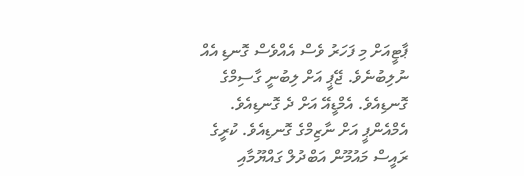ޕާޓީއަށް މި ފަހަރު ވެސް އެއްވެސް ގޮނޑި އެއް ނުލިބުނެވެ. ޖޭޕީ އަށް ލިބުނީ ގާސިމްގެ ގޮނޑިއެވެ. އެމްޑީއޭ އަށް ދެ ގޮނޑިއެވެ. އެމްއެންޕީ އަށް ނާޒިމްގެ ގޮނޑިއެވެ. ކުރީގެ ރައީސް މައުމޫން އަބްދުލް ގައްޔޫމާއި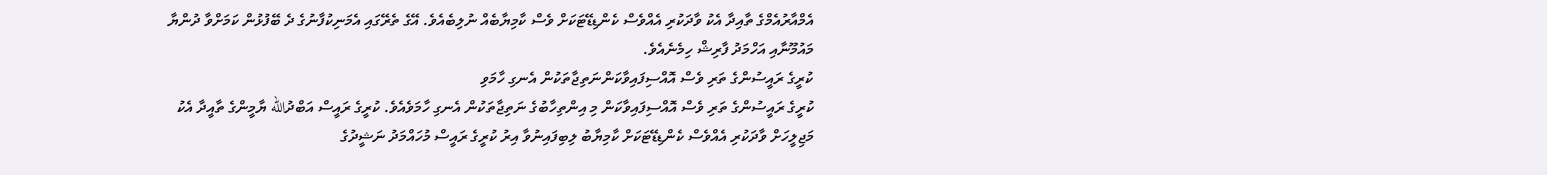އެމްއާރުއެމްގެ ތާއިދާ އެކު ވާދަކުރި އެއްވެސް ކެންޑިޑޭޓަކަށް ވެސް ކާމިޔާބެއް ނުލިބެއެވެ. އޭގެ ތެރޭގައި އެމަނިކުފާނުގެ ދެ ބޭފުޅުން ކަމަށްވާ ދުންޔާ މައުމޫނާއި އަހްމަދު ފާރިޝް ހިމެނެއެވެ.
ކުރީގެ ރައީސުންގެ ތަރި ވެސް އޮއްސިފައިވާކަންނަތިޖާތަކުން އެނގި ހާމަވި
ކުރީގެ ރައީސުންގެ ތަރި ވެސް އޮއްސިފައިވާކަން މި އިންތިހާބުގެ ނަތިޖާތަކުން އެނގި ހާމަވެއެވެ. ކުރީގެ ރައީސް އަބްދުالله ޔާމީންގެ ތާއީދާ އެކު މަޖިލީހަށް ވާދަކުރި އެއްވެސް ކެންޑިޑޭޓަކަށް ކާމިޔާބު ލިބިފައިނުވާ އިރު ކުރީގެ ރައީސް މުހައްމަދު ނަޝީދުގެ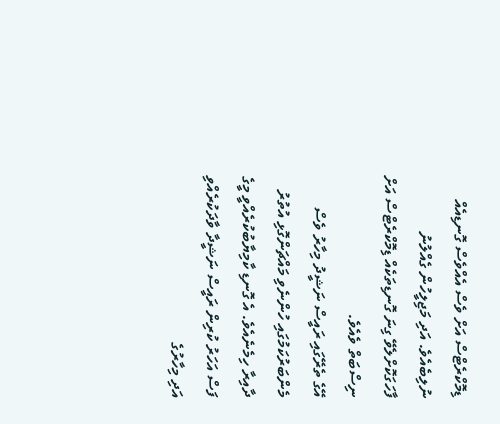ޑިމޮކްރެޓްސް އަށް ވެސް އެއްވެސް ގޮނޑިއެއް ނުލިބެއެވެ. އަދި މަޖިލީހުން ގެއްލުނު ފާހަގަކޮށްލެވޭ ގިނަ ގޮނޑިތަކެއް ޑިމޮކްރެޓްސް އަށް ނިސްބަތް ވެއެވެ.
އޭގެ ތެރޭގައި ރައީސް ނަޝީދު މިހާރު ވެސް މެންބަރުކަމުގައި ހުންނެވި މައްޗަންގޮޅި އުތުރު ދާއިރާ ހިމެނެއެވެ. އެ ގޮނޑި ކާމިޔާބުކުރެއްވީ މީގެ ފަސް އަހަރު ކުރިން ރައީސް ނަޝީދާ ވާދަކުރެއްވި އަދި މިހާރުގެ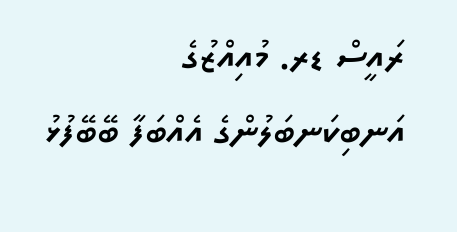ރައީސް ޑރ. މުއިއްޒުގެ އަނބިކަނބަލުންގެ އެއްބަފާ ބޭބޭފުޅު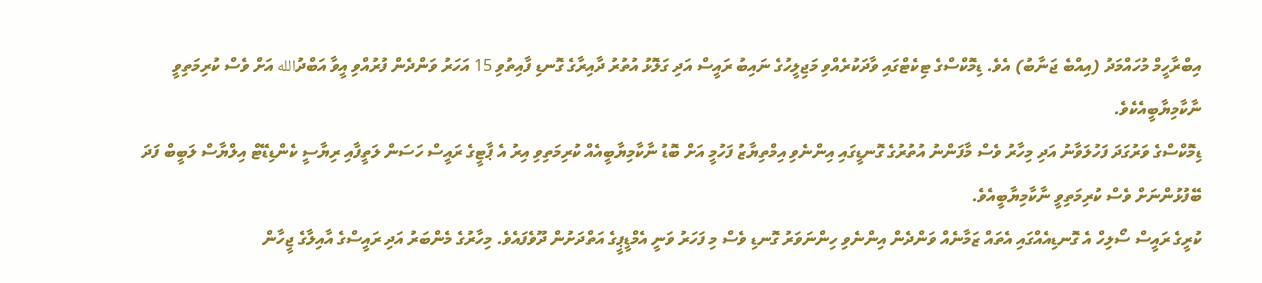އިބްރާހީމް މުހައްމަދު (އިއްބެ ޖަނާބު) އެވެ. ޑިމޮކްސްގެ ޓިކެޓްގައި ވާދަކުރެއްވި މަޖިލީހުގެ ނައިބު ރައީސް އަދި ގަލޮޅު އުތުރު ދާއިރާގެ ގޮނޑި ފާއިތުވި 15 އަހަރު ވަންދެން ފުރުއްވި އީވާ އަބްދުالله އަށް ވެސް ކުރިމަތިވީ ނާކާމިޔާބީއެކެވެ.
ޑިމޮކްސްގެ ވަރުގަދަ ފަހުލަވާނު އަދި މިހާރު ވެސް މާފަންނު އުތުރުގެ ގޮނޑީގައި އިންނެވި އިމްތިޔާޒު ފަހުމީ އަށް ބޮޑު ނާކާމިޔާބީއެއް ކުރިމަތިވި އިރު އެ ޕާޓީގެ ރައީސް ހަސަން ލަތީފާއި ރިޔާސީ ކެންޑިޑޭޓް އިލްޔާސް ލަބީބް ފަދަ ބޭފުޅުންނަށް ވެސް ކުރިމަތިވީ ނާކާމިޔާބީއެވެ.
ކުރީގެ ރައީސް ސޯލިހް އެ ގޮނޑިއެއްގައި އެތައް ޒަމާނެއް ވަންދެން އިންނެވި ހިންނަވަރު ގޮނޑި ވެސް މި ފަހަރު ވަނީ އެމްޑީޕީގެ އަތްދަށުން ދޫވެފައެވެ. މިހާރުގެ މެންބަރު އަދި ރައީސްގެ އާއިލާގެ ޖީހާން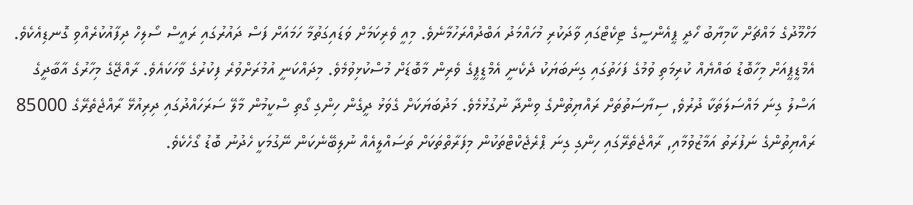މަހްމޫދުގެ މައްޗަށް ކާމިޔާބު ހޯދީ ޕީއެންސީގެ ޓިކެޓްގައި ވާދަކުރި މުހައްމަދު އަބްދުއްރަހުމާނެވެ. މިއީ ވެރިކަމަށް ވަޑައިގަތުމާ ހަމައަށް ފަސް ދައުރުގައި ރައީސް ސޯލިހް ދިފާއުކުރެއްވި ގޮނޑިއެކެވެ.
އެމްޑީޕީއަށް މިހާބޮޑު ބައްޔެއް ކުރިމަތި ވުމުގެ ފަހަތުގައި ގިނަބަޔަކު ދެކެނީ އެމްޑީޕީގެ ވެރިން މާބޮޑަށް މުސްކުޅިވުމެވެ. މިދައްކަނީ އުމުރަށްވުރެ ފިކުރުގެ ވާހަކައެވެ. ރާއްޖޭގެ މިހާރުގެ އާބާދީގެ އަސްލު ގިނަ މައްސަލަތަކާ ދުރުވެ, ސިޔާސަތުތަށް ރައްޔިތުންގެ ވިންދާ ނުގުޅުމެވެ. މަދުބަޔަކަށް ގެވަޅު ދީގެން ހިންގި ގޯތި ސްކީމުން މާލޭ ސަރަހައްދުގައި ދިރިއުޅޭ ރާއްޖެތެރޭގެ 85000 ރައްޔިތުންގެ ނަފުރަތު އަމާޒުވުމާއި, ރާއްޖެތެރޭގައި ހިންގި ގިނަ ޕްރެޖެކްޓްތަކުން މިފަރާތްތަކަށް ތަސައްލީއެއް ނުލިބޭނެކަން ނޭގުމަކީ ހެދުނު ބޮޑު ގޯހެކެވެ.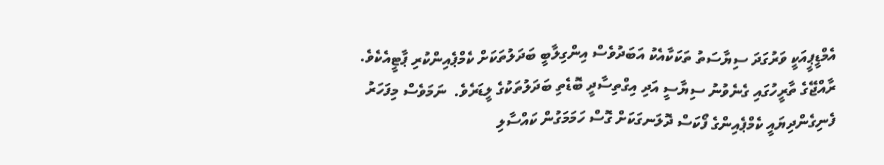އެމްޑީޕީއަކީ ވަރުގަދަ ސިޔާސަތު ތަކަކާއެކު އަބަދުވެސް އިންގިލާބީ ބަދަލުތަކަށް ކެމްޕެއިންކުރި ޕާޓީއެކެވެ. ރާއްޖޭގެ ތާރީހުގައި ގެނެވުނު ސިޔާސީ އަދި އިގްތިސާދީ ބޮޑެތި ބަދަލުތަކުގެ ލީޑަރެވެ.  ނަމަވެސް މިފަހަރު ފެނިގެންދިޔައީ ކެމްޕެއިންގެ ފޯކަސް ދޮލަނގަކަށް ގޮސް ހަމަމަގުން ކައްސާލި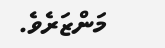މަންޒަރެވެ.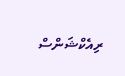ރިއެކްޝަންސް